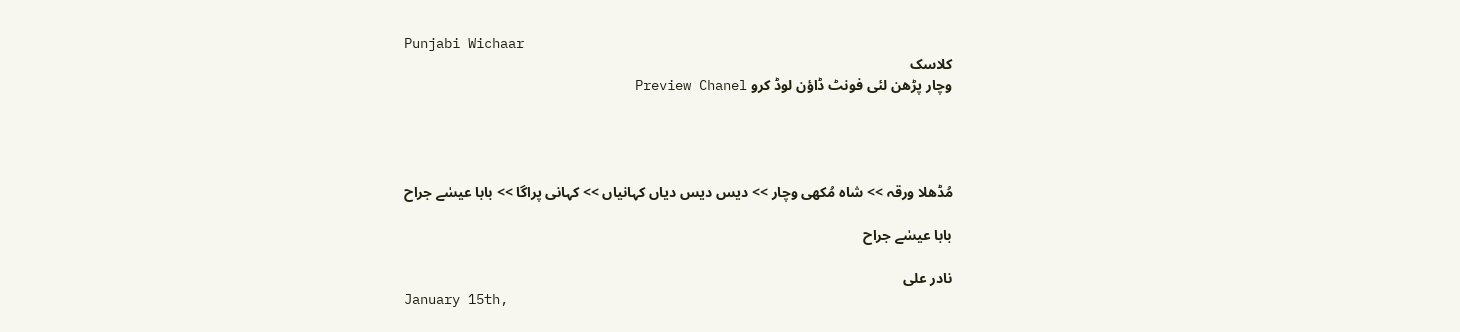Punjabi Wichaar
کلاسک
وچار پڑھن لئی فونٹ ڈاؤن لوڈ کرو Preview Chanel




مُڈھلا ورقہ >> شاہ مُکھی وچار >> دیس دیس دیاں کہانیاں >> کہانی پراگا >> بابا عیسٰے جراح

بابا عیسٰے جراح

نادر علی
January 15th,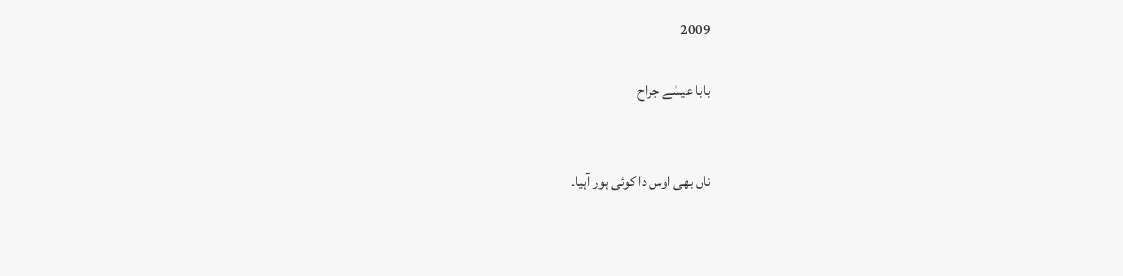2009

بابا عیسٰے جراح


ناں بھی اوس دا کوئی ہور آہیا۔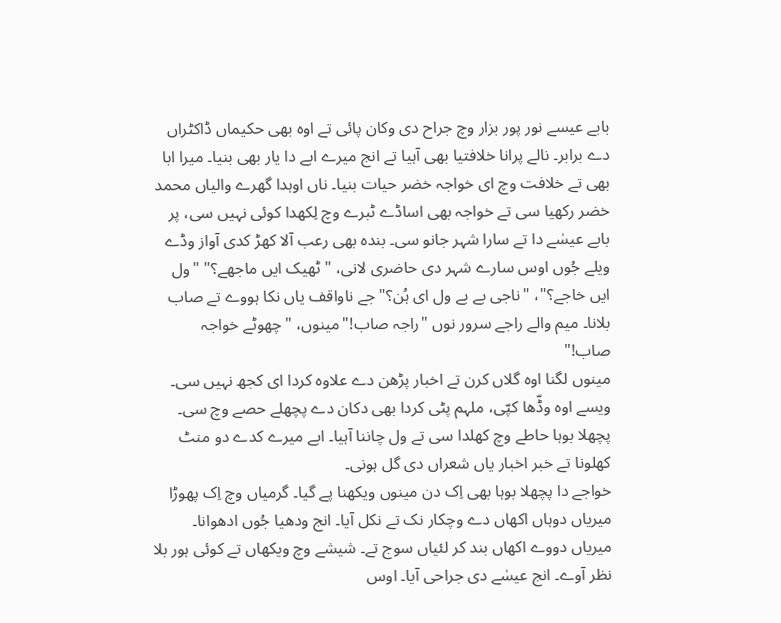بابے عیسے نور پور بزار وچ جراح دی وکان پائی تے اوہ بھی حکیماں ڈاکٹراں دے برابر۔ نالے پرانا خلافتیا بھی آہیا تے انج میرے ابے دا یار بھی بنیا۔ میرا ابا بھی تے خلافت وچ ای خواجہ خضر حیات بنیا۔ ناں اوہدا گھرے والیاں محمد خضر رکھیا سی تے خواجہ بھی اساڈے ٹبرے وچ لِکھدا کوئی نہیں سی، پر بابے عیسٰے دا تے سارا شہر جانو سی۔ بندہ بھی رعب آلا کھڑ کدی آواز وڈے ویلے جُوں اوس سارے شہر دی حاضری لانی، "ٹھیک ایں ماجھے؟" "ول ایں خاجے؟"، "ناجی بے بے ول ای ہُن؟"جے ناواقف یاں نکا ہووے تے صاب بلانا۔ میم والے راجے سرور نوں "راجہ صاب!"مینوں، "چھوٹے خواجہ صاب!"
مینوں لگنا اوہ گلاں کرن تے اخبار پڑھن دے علاوہ کردا ای کجھ نہیں سی۔ ویسے اوہ وڈّھا کپّی، ملہم پٹی کردا بھی دکان دے پچھلے حصے وچ سی۔ پچھلا بوہا حاطے وچ کھلدا سی تے ول چاننا آہیا۔ ابے میرے کدے دو منٹ کھلونا تے خبر اخبار یاں شعراں دی گل ہونی۔
خواجے دا پچھلا بوہا بھی اِک دن مینوں ویکھنا پے گیا۔ گرمیاں وچ اِک پھوڑا میریاں دوہاں اکھاں دے وچکار نک تے نکل آیا۔ انج ودھیا جُوں ادھوانا۔ میریاں دووے اکھاں بند کر لئیاں سوج تے۔ شیشے وچ ویکھاں تے کوئی ہور بلا نظر آوے۔ انج عیسٰے دی جراحی آیا۔ اوس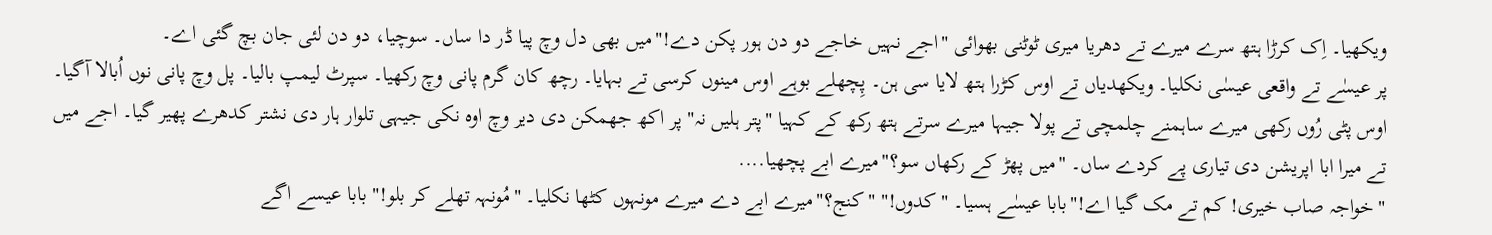ویکھیا۔ اِک کرڑا ہتھ سرے میرے تے دھریا میری ٹوٹنی بھوائی "اجے نہیں خاجے دو دن ہور پکن دے!"میں بھی دل وچ پیا ڈر دا ساں۔ سوچیا، دو دن لئی جان بچ گئی اے۔
پر عیسٰے تے واقعی عیسٰی نکلیا۔ ویکھدیاں تے اوس کڑرا ہتھ لایا سی ہن۔ پِچھلے بوہے اوس مینوں کرسی تے بہایا۔ رچھ کان گرم پانی وچ رکھیا۔ سپرٹ لیمپ بالیا۔ پل وچ پانی نوں اُبالا آگیا۔ اوس پٹی رُوں رکھی میرے ساہمنے چلمچی تے پولا جیہا میرے سرتے ہتھ رکھ کے کہیا "پتر ہلیں نہ" پر اکھ جھمکن دی دیر وچ اوہ نکی جیہی تلوار ہار دی نشتر کدھرے پھیر گیا۔ اجے میں تے میرا ابا اپریشن دی تیاری پے کردے ساں۔ "میں پھڑ کے رکھاں سو؟"میرے ابے پچھیا....
"خواجہ صاب خیری! کم تے مک گیا اے!"بابا عیسٰے ہسیا۔ "کدوں!" "کنج؟"میرے ابے دے میرے مونہوں کٹھا نکلیا۔ "مُونہہ تھلے کر بلو!" بابا عیسے اگے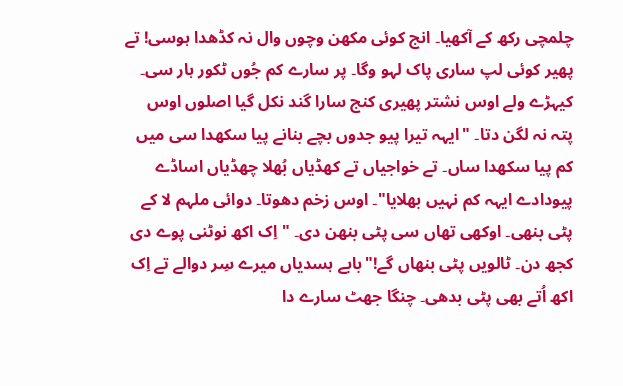چلمچی رکھ کے آکھیا۔ انج کوئی مکھن وچوں وال نہ کڈھدا ہوسی! تے پھیر کوئی لپ ساری پاک لہو وگا۔ پر سارے کم جُوں ٹکور ہار سی۔ کیہڑے ولے اوس نشتر پھیری کنج سارا گند نکل گیا اصلوں اوس پتہ نہ لگن دتا۔ "ایہہ تیرا پیو جدوں بچے بنانے پیا سکھدا سی میں کم پیا سکھدا ساں۔ تے خواجیاں تے کھڈیاں بُھلا چھڈیاں اساڈے پیودادے ایہہ کم نہیں بھلایا"۔ اوس زخم دھوتا۔ دوائی ملہم لا کے پٹی بنھی۔ اوکھی تھاں سی پٹی بنھن دی۔ "اِک اکھ نوٹنی پوے دی کجھ دن۔ ٹالویں پٹی بنھاں گے!"بابے ہسدیاں میرے سِر دوالے تے اِک اکھ اُتے بھی پٹی بدھی۔ چنگا جھٹ سارے دا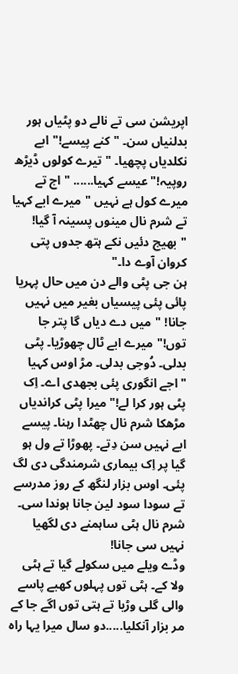اپریشن سی تے نالے دو پٹیاں ہور بدلنیاں سن۔ "کنے پیسے!"ابے نکلدیاں پچھیا۔ "تیرے کولوں ڈیڑھ روپیہ!"عیسے کہیا...... "اج تے میرے کول ہے نہیں "میرے ابے کہیا تے شرم نال مینوں پسینہ آ گیا! "بھیج دئیں نکے ہتھ جدوں پتی کروان آوے دا۔"
ہن جی پٹی والے دن میں حال پہریا پائی پئی پیسیاں بغیر میں نہیں جانا! "میں دے دیاں گا پتر جا توں!"میرے ابے ٹال چھوڑیا۔ پٹی بدلی۔ دُوجی بدلی۔ مڑ اوس کہیا "اجے انگوری پئی بجھدی اے۔ اِک پٹی ہور کرا لے!"میرا پٹی کراندیاں مڑھکا شرم نال چھٹدا رہنا۔ پیسے ابے نہیں سن دِتے۔ پھوڑا تے ول ہو گیا پر اِک بیماری شرمندگی دی لگ پئی۔ اوس بزار لنگھ کے روز مدرسے تے سودا سود لین جانا ہوندا سی۔ شرم نال ہٹی ساہمنے دی لگھیا نہیں سی جانا!
وڈے ویلے میں سکولے گیا تے ہٹی ولا کے۔ ہٹی توں پہلوں کھبے پاسے والی گلی وڑیا تے ہتی توں اگے جا کے مر بزار آنکلیا.....دو سال میرا یہا راہ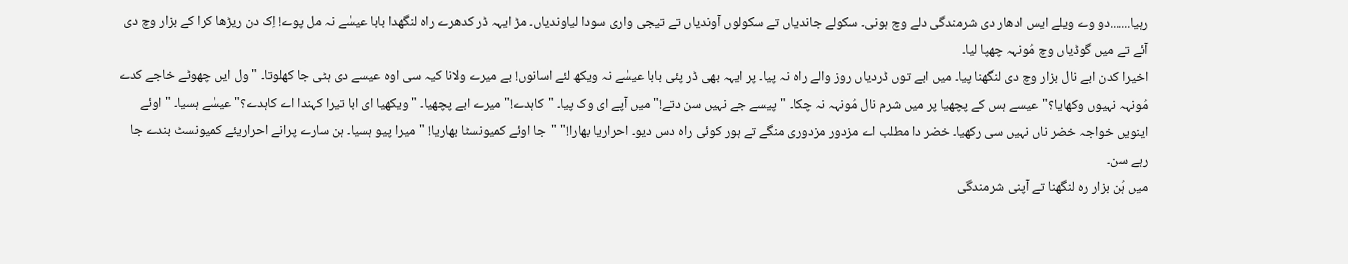رہیا.......دو وے ویلے ایس ادھار دی شرمندگی دلے وچ ہونی۔ سکولے جاندیاں تے سکولوں آوندیاں تے تیجی واری سودا لیاوندیاں۔ مڑ ایہہ ڈر کدھرے راہ لنگھدا بابا عیسٰے نہ مل پوے! اِک دن ریڑھا کرا کے بزار وچ دی آئے تے میں گوڈیاں وچ مُونہہ چھپا لیا۔
اخیرا کدن ابے نال بزار وچ دی لنگھنا پیا۔ میں ابے توں ڈردیاں روز والے راہ نہ پیا۔ پر ایہہ بھی ڈر پئی بابا عیسٰے نہ ویکھ لئے اسانوں! بے میرے ولانا کیہ سی اوہ عیسے دی ہٹی جا کھلوتا۔ "ول ایں چھوٹے خاجے کدے مُونہہ نہیوں وکھایا؟"عیسے ہس کے پچھیا پر میں شرم نال مُونہہ نہ چکا۔ "پیسے جے نہیں سن دتے!"میں آپے ای وک پیا۔ "کاہدے!" میرے ابے پچھیا۔ "ویکھیا ای ابا تیرا کہندا اے کاہدے؟" عیسٰے ہسیا۔ "اوئے اینویں خواجہ خضر ناں نہیں سی رکھیا۔ خضر دا مطلب اے مزدور مزدوری منگے تے ہور کوئی راہ دس دیو۔ احراریا بھارا!" "جا اوئے کمیونسٹا بھاریا! "میرا پیو ہسیا۔ ہن سارے پرانے احراریئے کمیونسٹ بندے جا رہے سن۔
میں ہُن بزار رہ لنگھنا تے آپنی شرمندگی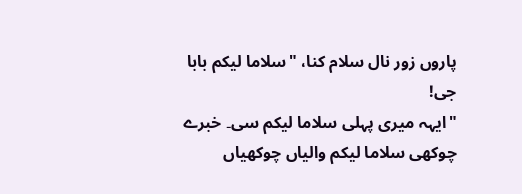پاروں زور نال سلام کنا، "سلاما لیکم بابا جی!
"ایہہ میری پہلی سلاما لیکم سی۔ خبرے چوکھی سلاما لیکم والیاں چوکھیاں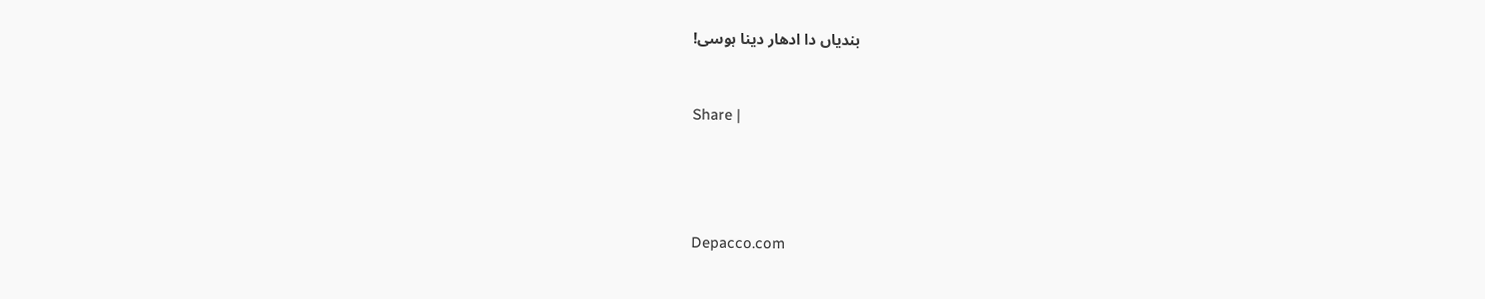بندیاں دا ادھار دینا ہوسی!


Share |




Depacco.com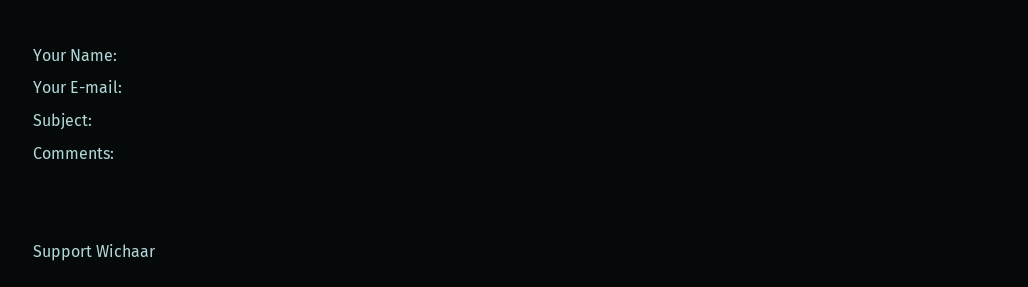Your Name:
Your E-mail:
Subject:
Comments:


Support Wichaar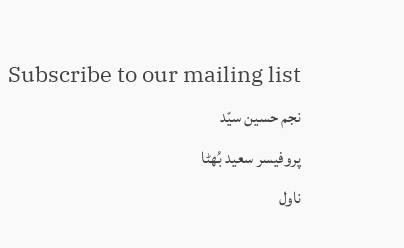Subscribe to our mailing list
نجم حسین سیّد
پروفیسر سعید بُھٹا
ناول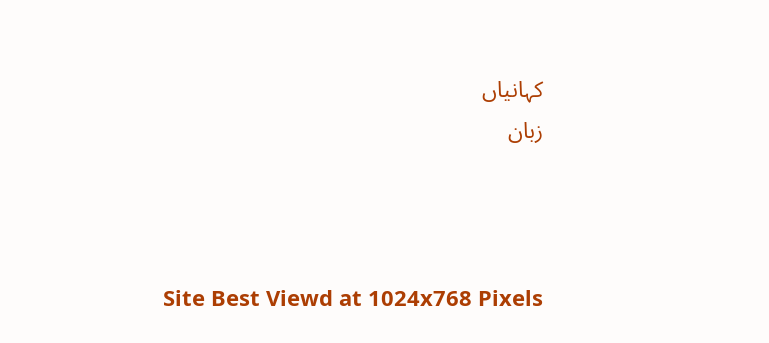کہانیاں
زبان



Site Best Viewd at 1024x768 Pixels